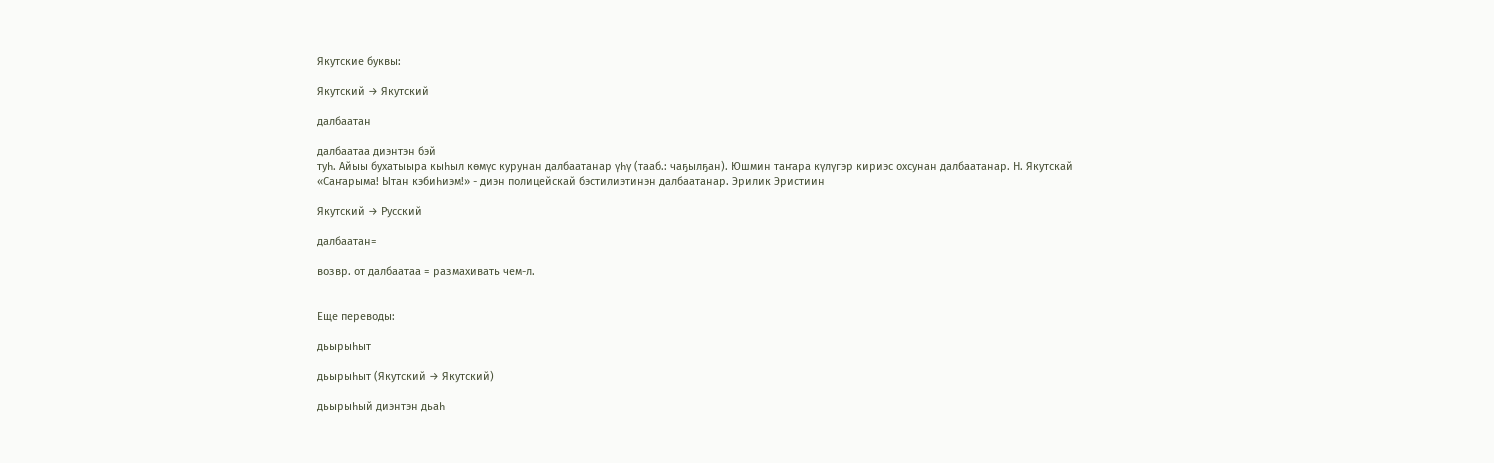Якутские буквы:

Якутский → Якутский

далбаатан

далбаатаа диэнтэн бэй
туһ. Айыы бухатыыра кыһыл көмүс курунан далбаатанар үһү (тааб.: чаҕылҕан). Юшмин таҥара күлүгэр кириэс охсунан далбаатанар. Н. Якутскай
«Саҥарыма! Ытан кэбиһиэм!» - диэн полицейскай бэстилиэтинэн далбаатанар. Эрилик Эристиин

Якутский → Русский

далбаатан=

возвр. от далбаатаа = размахивать чем-л.


Еще переводы:

дьырыһыт

дьырыһыт (Якутский → Якутский)

дьырыһый диэнтэн дьаһ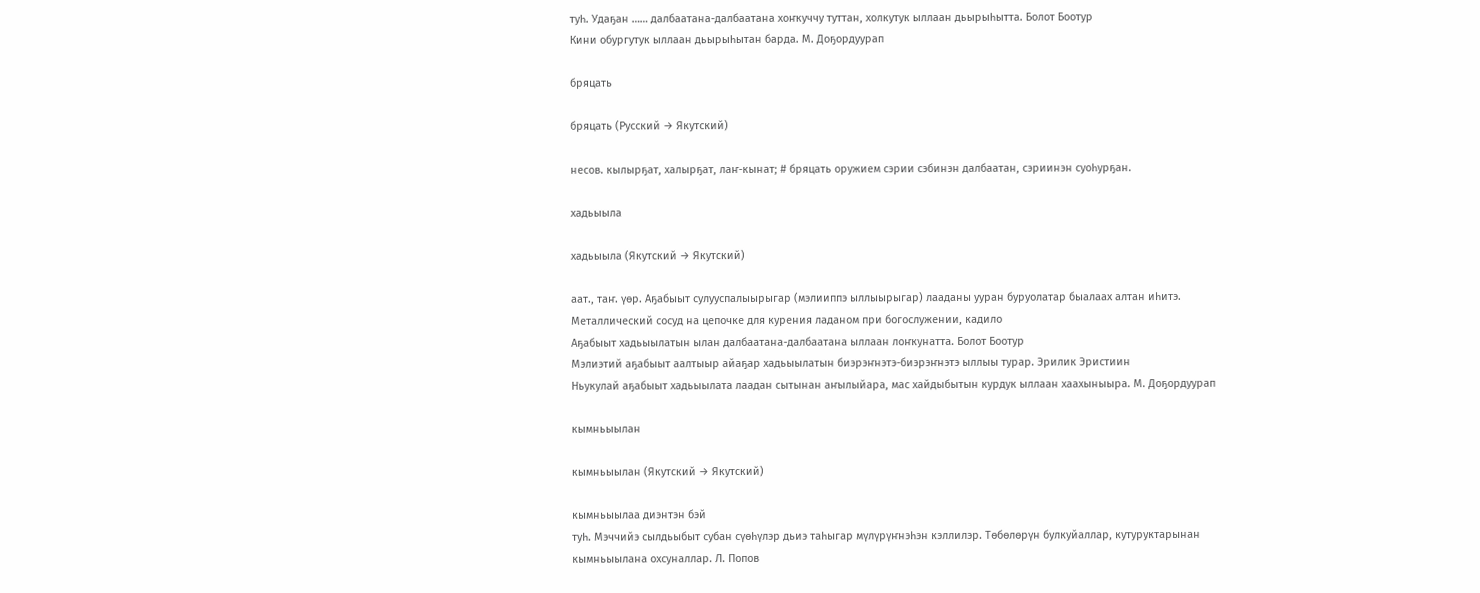туһ. Удаҕан …… далбаатана-далбаатана хоҥкуччу туттан, холкутук ыллаан дьырыһытта. Болот Боотур
Кини обургутук ыллаан дьырыһытан барда. М. Доҕордуурап

бряцать

бряцать (Русский → Якутский)

несов. кылырҕат, халырҕат, лаҥ-кынат; # бряцать оружием сэрии сэбинэн далбаатан, сэриинэн суоһурҕан.

хадьыыла

хадьыыла (Якутский → Якутский)

аат., таҥ. үөр. Аҕабыыт сулууспалыырыгар (мэлииппэ ыллыырыгар) лааданы ууран буруолатар быалаах алтан иһитэ. Металлический сосуд на цепочке для курения ладаном при богослужении, кадило
Аҕабыыт хадьыылатын ылан далбаатана-далбаатана ыллаан лоҥкунатта. Болот Боотур
Мэлиэтий аҕабыыт аалтыыр айаҕар хадьыылатын биэрэҥнэтэ-биэрэҥнэтэ ыллыы турар. Эрилик Эристиин
Ньукулай аҕабыыт хадьыылата лаадан сытынан аҥылыйара, мас хайдыбытын курдук ыллаан хаахыныыра. М. Доҕордуурап

кымньыылан

кымньыылан (Якутский → Якутский)

кымньыылаа диэнтэн бэй
туһ. Мэччийэ сылдьыбыт субан сүөһүлэр дьиэ таһыгар мүлүрүҥнэһэн кэллилэр. Төбөлөрүн булкуйаллар, кутуруктарынан кымньыылана охсуналлар. Л. Попов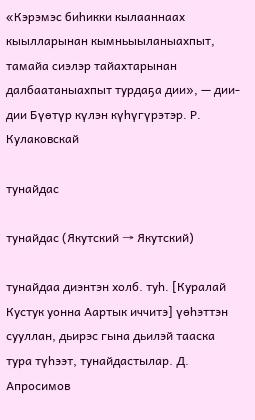«Кэрэмэс биһикки кылааннаах кыылларынан кымньыыланыахпыт, тамайа сиэлэр тайахтарынан далбаатаныахпыт турдаҕа дии», — дии-дии Бүөтүр күлэн күһүгүрэтэр. Р. Кулаковскай

тунайдас

тунайдас (Якутский → Якутский)

тунайдаа диэнтэн холб. туһ. [Куралай Кустук уонна Аартык иччитэ] үөһэттэн сууллан, дьирэс гына дьилэй тааска тура түһээт, тунайдастылар. Д. Апросимов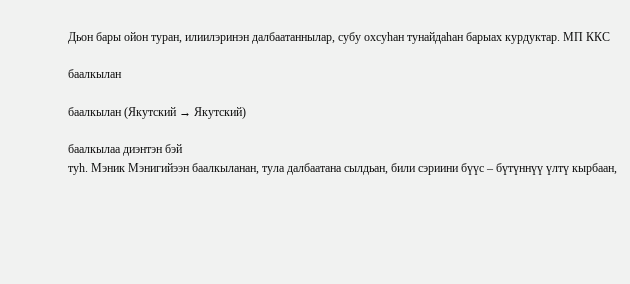Дьон бары ойон туран, илиилэринэн далбаатаннылар, субу охсуһан тунайдаһан барыах курдуктар. МП ККС

баалкылан

баалкылан (Якутский → Якутский)

баалкылаа диэнтэн бэй
туһ. Мэник Мэнигийээн баалкыланан, тула далбаатана сылдьан, били сэриини бүүс – бүтүннүү үлтү кырбаан,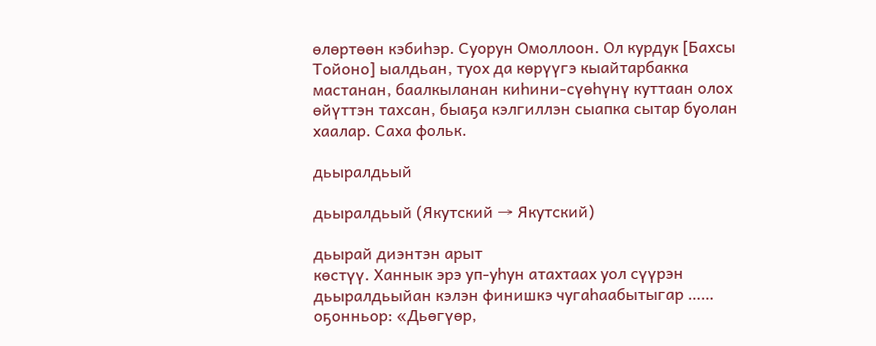өлөртөөн кэбиһэр. Суорун Омоллоон. Ол курдук [Бахсы Тойоно] ыалдьан, туох да көрүүгэ кыайтарбакка мастанан, баалкыланан киһини-сүөһүнү куттаан олох өйүттэн тахсан, быаҕа кэлгиллэн сыапка сытар буолан хаалар. Саха фольк.

дьыралдьый

дьыралдьый (Якутский → Якутский)

дьырай диэнтэн арыт
көстүү. Ханнык эрэ уп-уһун атахтаах уол сүүрэн дьыралдьыйан кэлэн финишкэ чугаһаабытыгар …… оҕонньор: «Дьөгүөр,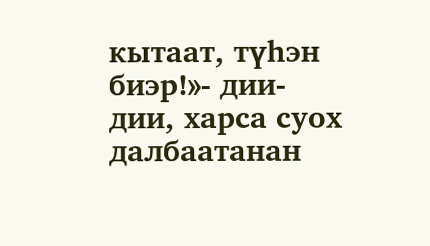кытаат, түһэн биэр!»- дии-дии, харса суох далбаатанан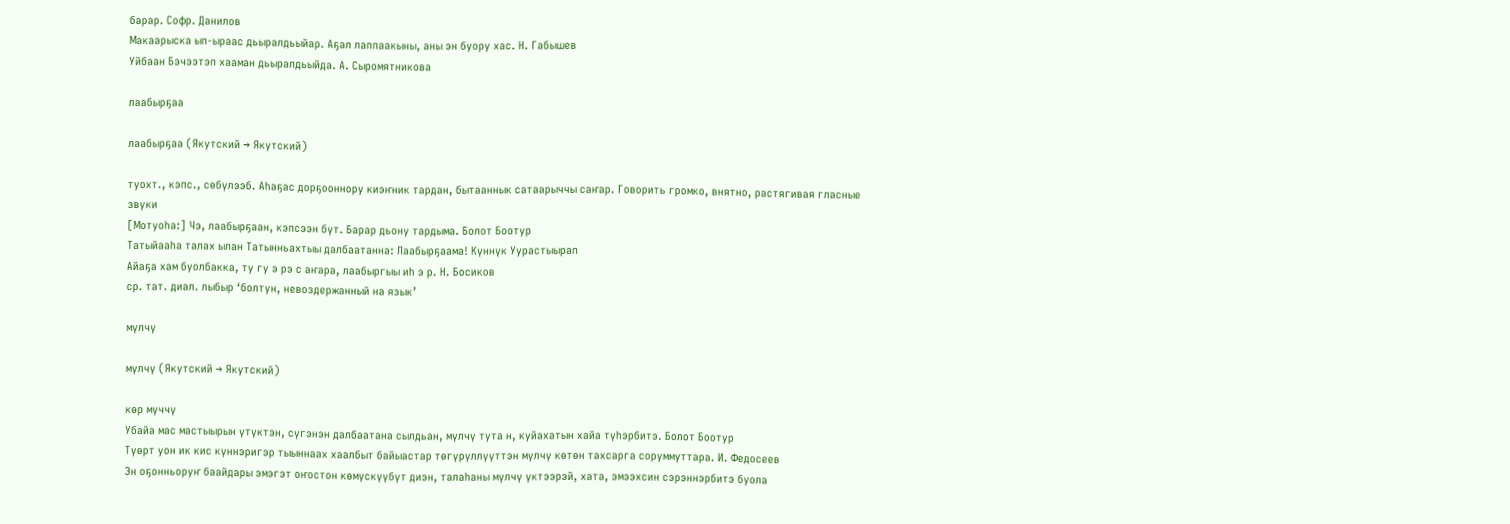барар. Софр. Данилов
Макаарыска ып-ыраас дьыралдьыйар. Аҕал лаппаакыны, аны эн буору хас. Н. Габышев
Уйбаан Бэчээтэп хааман дьыралдьыйда. А. Сыромятникова

лаабырҕаа

лаабырҕаа (Якутский → Якутский)

туохт., кэпс., сөбүлээб. Аһаҕас дорҕооннору киэҥник тардан, бытааннык сатаарыччы саҥар. Говорить громко, внятно, растягивая гласные звуки
[Мотуоһа:] Чэ, лаабырҕаан, кэпсээн бүт. Барар дьону тардыма. Болот Боотур
Татыйааһа талах ылан Татынньахтыы далбаатанна: Лаабырҕаама! Күннүк Уурастыырап
Айаҕа хам буолбакка, ту гу э рэ с аҥара, лаабыргыы иһ э р. Н. Босиков
ср. тат. диал. лыбыр ‘болтун, невоздержанный на язык’

мүлчү

мүлчү (Якутский → Якутский)

көр мүччү
Убайа мас мастыырын үтүктэн, сүгэнэн далбаатана сылдьан, мүлчү тута н, куйахатын хайа түһэрбитэ. Болот Боотур
Түөрт уон ик кис күннэригэр тыыннаах хаалбыт байыастар төгүрүллүүттэн мүлчү көтөн тахсарга соруммуттара. И. Федосеев
Эн оҕонньоруҥ баайдары эмэгэт оҥостон көмүскүүбүт диэн, талаһаны мүлчү үктээрэй, хата, эмээхсин сэрэннэрбитэ буола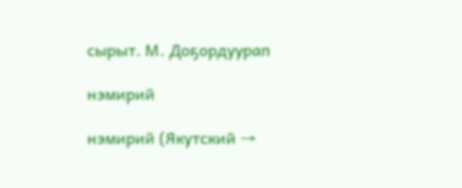сырыт. М. Доҕордуурап

нэмирий

нэмирий (Якутский →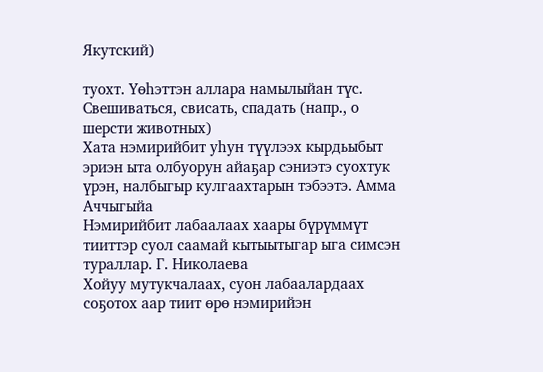Якутский)

туохт. Үөһэттэн аллара намылыйан түс. Свешиваться, свисать, спадать (напр., о шерсти животных)
Хата нэмирийбит уһун түүлээх кырдьыбыт эриэн ыта олбуорун айаҕар сэниэтэ суохтук үрэн, налбыгыр кулгаахтарын тэбээтэ. Амма Аччыгыйа
Нэмирийбит лабаалаах хаары бүрүммүт тииттэр суол саамай кытыытыгар ыга симсэн тураллар. Г. Николаева
Хойуу мутукчалаах, суон лабаалардаах соҕотох аар тиит өрө нэмирийэн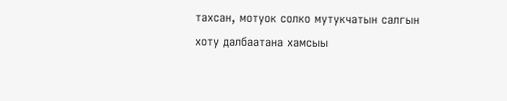тахсан, мотуок солко мутукчатын салгын хоту далбаатана хамсыы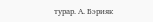турар. А. Бэрияк